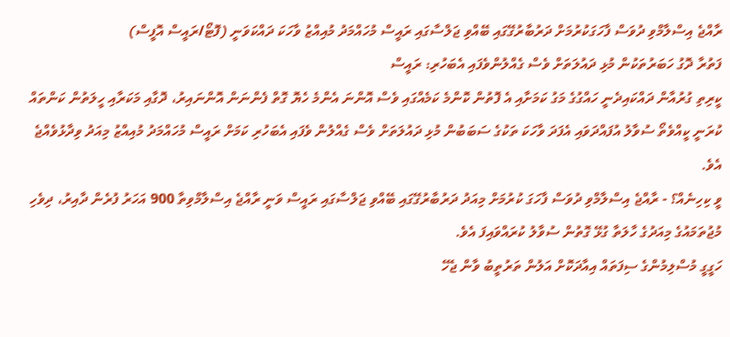ރާއްޖެ އިސްލާމްވި ދުވަސް ފާހަގަކުރުމަށް ދަރުބާރުގޭގައި ބޭއްވި ޖަލްސާގައި ރައީސް މުހައްމަދު މުއިއްޒު ވާހަކަ ދައްކަވަނީ (ފޮޓޯ/ރައީސް އޮފީސް)
ފަތުރާ ދޮގު ހަބަރުތަކުން މުޅި ދައުލަތަށް ވެސް ގެއްލުންވެފައި އެބަހުރި: ރައީސް
ކީރިތި ގުރުއާން ދައްކައިދެނީ ހައްގުގެ މަގު ކަމަށާއި އެ ފޮތުން ކޮންމެ ކަމެއްގައި ވެސް އޮންނަ އެންމެ ހެޔޮ ގޮތް ފެންނަން އޮންނައިރު، ދޮގާއި މަކަރާއި ހީލަތުން ކަންތައް ކުރަނީ ކީއްވެތޯ ސުވާލު އުފައްދަވައި އެފަދަ ވާހަކަ ތަކުގެ ސަބަބުން މުޅި ދައުލަތަށް ވެސް ގެއްލުން ވެފައި އެބަހުރި ކަމަށް ރައީސް މުހައްމަދު މުއިއްޒު މިއަދު ވިދާޅުވެއްޖެ އެވެ.
ވީ ކިހިނެއް؟ - ރާއްޖެ އިސްލާމްވި ދުވަސް ފާހަގަ ކުރުމަށް މިއަދު ދަރުބާރުގޭގައި ބޭއްވި ޖަލްސާގައި ރައީސް ވަނީ ރާއްޖެ އިސްލާމްވިތާ 900 އަހަރު ފުރެން ދާއިރު، ދިވެހި މުޖުތަމައުގެ މިއަދުގެ ހާލަތާ ގުޅޭ ގޮތުން ސުވާލު ކުރައްވައިފަ އެވެ.
ހަގީގީ މުސްލިމުންގެ ސިފަތައް އިއާދަކޮށް އަލުން ތަރުތީބު ވާން ޖެހޭ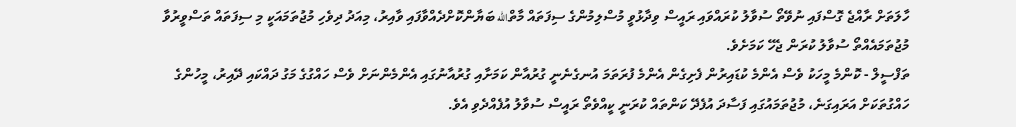ހާލަތަށް ރާއްޖެ ގޮސްފައި ނުވޭތޯ ސުވާލު ކުރައްވައި ރައީސް ވިދާޅުވީ މުސްލިމުންގެ ސިފަތައް މާތްالله ބަޔާންކޮށްދެއްވާފައި ވާއިރު، މިއަދު ދިވެހި މުޖުތަމައަކީ މި ސިފަތައް ތަސްވީރުވާ މުޖުތަމައެއްތޯ ސުވާލު ކުރަން ޖެހޭ ކަމަށެވެ.
ތަފްސީލް - ކޮންމެ މީހަކު ވެސް އެންމެ ކުޑައިރުން ފެށިގެން އެންމެ ފުރަތަމަ އުނގެނެނީ ގުރުއާން ކަމަށާއި ގުރުއާނުގައި އެންމެންނަށް ވެސް ހައްގުގެ މަގު ދައްކައި ދޭއިރު، މީހުންގެ ހައްގުތަކަށް އަރައިގަނެ، މުޖުތަމައުގައި ފަސާދަ އުފެދޭ ކަންތައް ކުރަނީ ކީއްވެތޯ ރައީސް ސުވާލު އުފެއްދެވި އެވެ.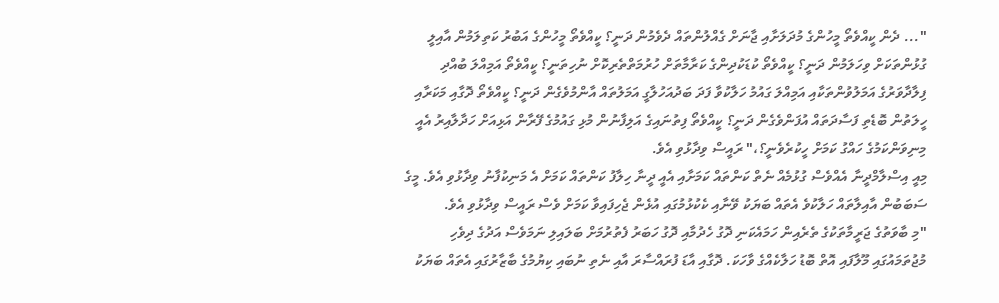"... ދެން ކީއްވެތޯ މީހުންގެ މުދަލަށާއި ޖާނަށް ގެއްލުންތައް ދެވެމުން ދަނީ؟ ކީއްވެތޯ މީހުންގެ އަބުރު ކަތިލަމުން އާއިލީ ގުޅުންތަކަށް ވިހަލަމުން ދަނީ؟ ކީއްވެތޯ ކުޑަކުދިންގެ ކަރާމާތަށް ހުރުމަތްތެރިކޮށް ނުހިތަނީ؟ ކީއްވެތޯ އަމިއްލަ ބުއްދި ފިލާދާވަރުގެ އަމަލުވުންތަކާއި އަމިއްލަ ގައުމު ހަލާކުވާ ފަދަ ބަދުއަހުލާގީ އަމަލުތައް އާންމުވެގެން ދަނީ؟ ކީއްވެތޯ ދޮގާއި މަކަރާއި ހީލަތުން ބޮޑެތި ފަސާދަތައް އުފަންވެގެން ދަނީ؟ ކީއްވެތޯ ފިތުނައިގެ އަލިފާނުން މުޅި ގައުމުގެ ފޭރާން އަޅިއަށް ހަދާލާއިރު އެއީ މިނިވަންކަމުގެ ހައްގު ކަމަށް ހީކުރެވެނީ؟،" ރައީސް ވިދާޅުވި އެވެ.
މިއީ އިސްލާމްދީނާ އެއްވެސް ގުޅުމެއް ނެތް ކަންތައް ކަމަށާއި އެއީ ދީނާ ހިލާފު ކަންތައް ކަމަށް އެ މަނިކުފާނު ވިދާޅުވި އެވެ. މީގެ ސަބަބުން އާއިލާތައް ހަލާކުވެ އެތައް ބަޔަކު ވޭނާއި ކެކުޅުމުގައި އުޅެން ޖެހިފައިވާ ކަމަށް ވެސް ރައީސް ވިދާޅުވި އެވެ.
"މި ބާވަތުގެ ޖަރީމާތަކުގެ ތެރެއިން ހަމައެކަނި ދޮގު ހެދުމާއި ދޮގު ހަބަރު ފެތުރުމަށް ބަލައިލި ނަމަވެސް އަދުގެ ދިވެހި މުޖުތަމައުގައި މޫލާފައި އޮތް ބޮޑު ހަލާކެއްގެ ވާހަކަ. ދޮގާއި އާޑަ ފުރައްސާރަ އާއި ނެތި ނުބައި ކިޔުމުގެ ބާޒާރުގައި އެތައް ބަޔަކު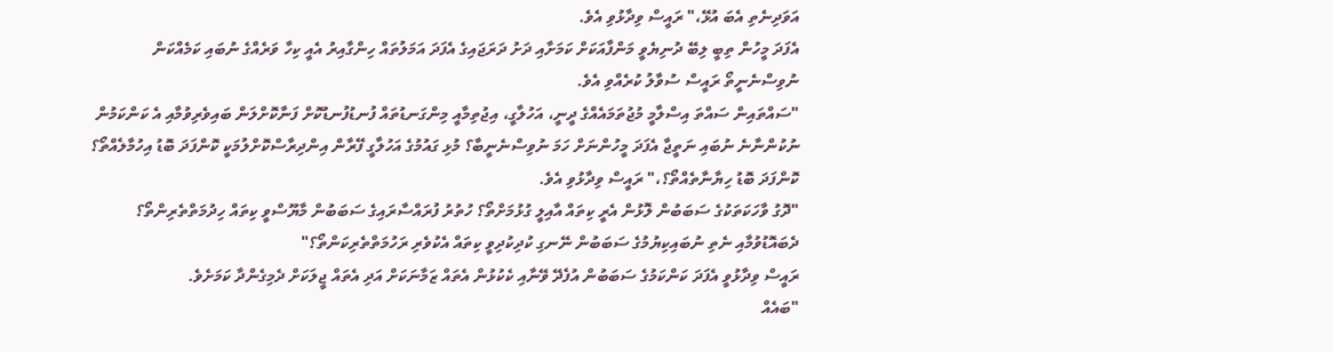އަވަދިނެތި އެބަ އުޅޭ،" ރައީސް ވިދާޅުވި އެވެ.
އެފަދަ މީހުން ތިބީ ލިބޭ ދުނިޔެވީ މަންފާއަކަށް ކަމަށާއި ދަށު ދަރަޖައިގެ އެފަދަ އަމަލުތައް ހިންގާއިރު އެއީ ކިހާ ވަރެއްގެ ނުބައި ކަމެއްކަން ނުވިސްނެނީތޯ ރައީސް ސުވާލު ކުރެއްވި އެވެ.
"ސައްތައިން ސައްތަ އިސްލާމީ މުޖުތަމައެއްގެ ދީނީ، އަހުލާގީ، އިޖުތިމާއީ މިންގަނޑުތައް ފުނޑުފުނޑުކޮށް ފަނާކޮށްލަން ބައިވެރިވުމާއި އެ ކަންކަމުން ނުކުންނާނެ ނުބައި ނަތީޖާ އެފަދަ މީހުންނަށް ހަމަ ނުވިސްނެނީބާ؟ މުޅި ގައުމުގެ އަހުލާގީ ފޭރާން އިންދިރާސްކޮށްލުމަކީ ކޮންފަދަ ބޮޑު އިހުމާލެއްތޯ؟ ކޮންފަދަ ބޮޑު ހިޔާނާތެއްތޯ؟،" ރައީސް ވިދާޅުވި އެވެ.
"ދޮގު ވާހަކަތަކުގެ ސަބަބުން ލޮޅުން އެރީ ކިތައް އާއިލީ ގުޅުމަށްތޯ؟ ހުތުރު ފުރައްސާރައިގެ ސަބަބުން މާޔޫސްވީ ކިތައް ހިދުމަތްތެރިންތޯ؟ ދެބައޮޑުވުމާއި ނެތި ނުބައިކިޔުމުގެ ސަބަބުން ނޭނގި ކުދިކުދިވީ ކިތައް އެކުވެރި ރަހުމަތްތެރިކަންތޯ؟"
ރައީސް ވިދާޅުވީ އެފަދަ ކަންކަމުގެ ސަބަބުން އުފެދޭ ވޭނާއި ކެކުޅުން އެތައް ޒަމާނަކަށް އަދި އެތައް ޖީލަކަށް ދެމިގެންދާ ކަމަށެވެ.
"ބައެއް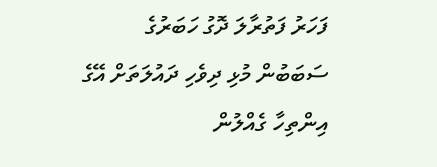ފަހަރު ފަތުރާލަ ދޮގު ހަބަރުގެ ސަބަބުން މުޅި ދިވެހި ދައުލަތަށް އޭގެ އިންތިހާ ގެއްލުން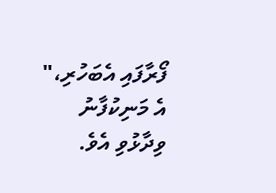ފޯރާފައި އެބަހުރި،" އެ މަނިކުފާނު ވިދާޅުވި އެވެ.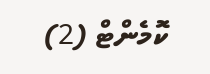ކޮމެންޓް (2)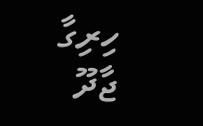ހިރިގާ
ޖާދޫ